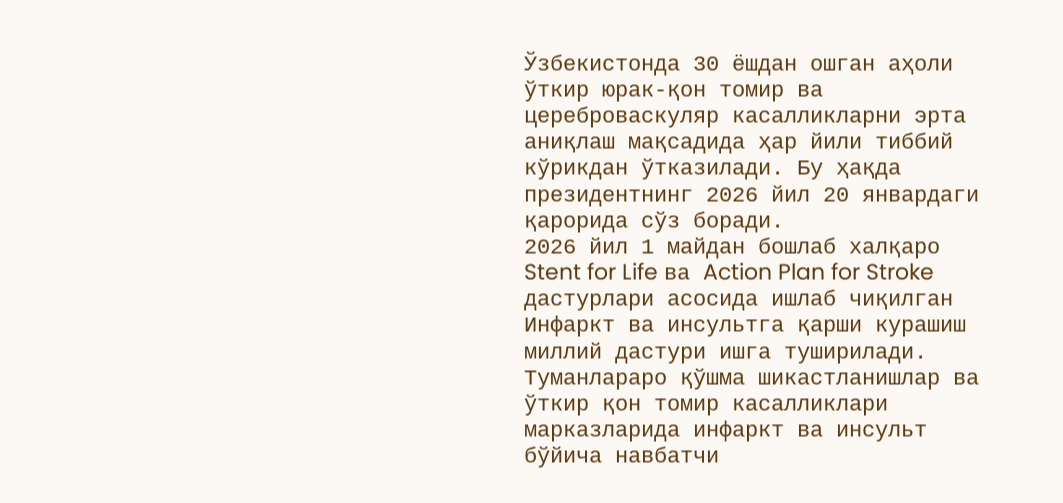Ўзбекистонда 30 ёшдан ошган аҳоли ўткир юрак-қон томир ва цереброваскуляр касалликларни эрта аниқлаш мақсадида ҳар йили тиббий кўрикдан ўтказилади. Бу ҳақда президентнинг 2026 йил 20 январдаги қарорида сўз боради.
2026 йил 1 майдан бошлаб халқаро Stent for Life ва Action Plan for Stroke дастурлари асосида ишлаб чиқилган Инфаркт ва инсультга қарши курашиш миллий дастури ишга туширилади.
Туманлараро қўшма шикастланишлар ва ўткир қон томир касалликлари марказларида инфаркт ва инсульт бўйича навбатчи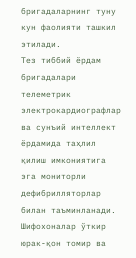бригадаларнинг туну кун фаолияти ташкил этилади.
Тез тиббий ёрдам бригадалари телеметрик электрокардиографлар ва сунъий интеллект ёрдамида таҳлил қилиш имкониятига эга мониторли дефибрилляторлар билан таъминланади.
Шифохоналар ўткир юрак-қон томир ва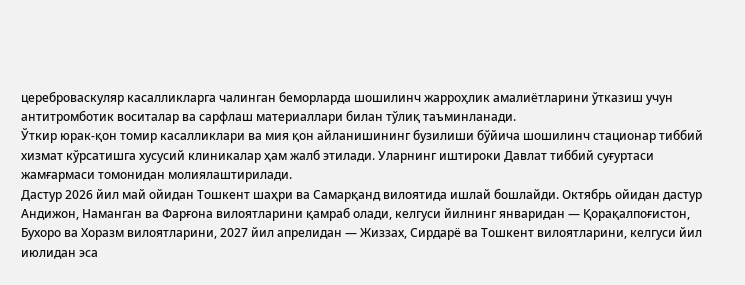цереброваскуляр касалликларга чалинган беморларда шошилинч жарроҳлик амалиётларини ўтказиш учун антитромботик воситалар ва сарфлаш материаллари билан тўлиқ таъминланади.
Ўткир юрак-қон томир касалликлари ва мия қон айланишининг бузилиши бўйича шошилинч стационар тиббий хизмат кўрсатишга хусусий клиникалар ҳам жалб этилади. Уларнинг иштироки Давлат тиббий суғуртаси жамғармаси томонидан молиялаштирилади.
Дастур 2026 йил май ойидан Тошкент шаҳри ва Самарқанд вилоятида ишлай бошлайди. Октябрь ойидан дастур Андижон, Наманган ва Фарғона вилоятларини қамраб олади, келгуси йилнинг январидан — Қорақалпоғистон, Бухоро ва Хоразм вилоятларини, 2027 йил апрелидан — Жиззах, Сирдарё ва Тошкент вилоятларини, келгуси йил июлидан эса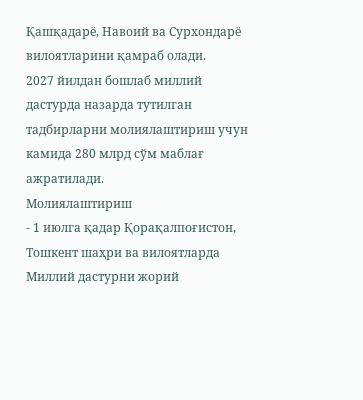Қашқадарё, Навоий ва Сурхондарё вилоятларини қамраб олади.
2027 йилдан бошлаб миллий дастурда назарда тутилган тадбирларни молиялаштириш учун камида 280 млрд сўм маблағ ажратилади.
Молиялаштириш
- 1 июлга қадар Қорақалпоғистон, Тошкент шаҳри ва вилоятларда Миллий дастурни жорий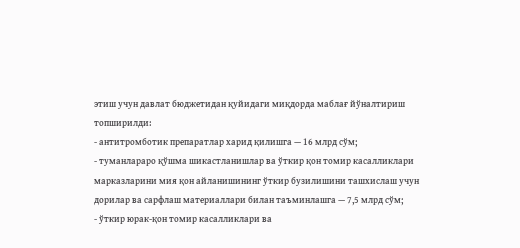этиш учун давлат бюджетидан қуйидаги миқдорда маблағ йўналтириш топширилди:
- антитромботик препаратлар харид қилишга — 16 млрд сўм;
- туманлараро қўшма шикастланишлар ва ўткир қон томир касалликлари марказларини мия қон айланишининг ўткир бузилишини ташхислаш учун дорилар ва сарфлаш материаллари билан таъминлашга — 7,5 млрд сўм;
- ўткир юрак-қон томир касалликлари ва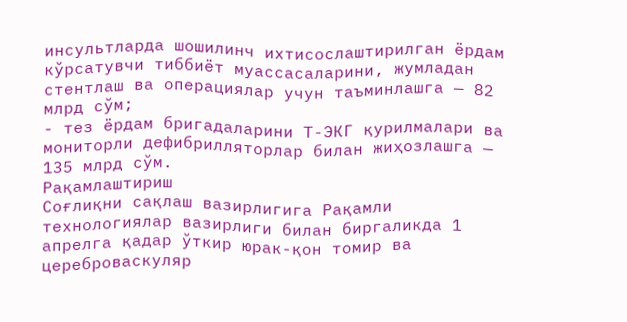инсультларда шошилинч ихтисослаштирилган ёрдам кўрсатувчи тиббиёт муассасаларини, жумладан стентлаш ва операциялар учун таъминлашга — 82 млрд сўм;
- тез ёрдам бригадаларини Т-ЭКГ қурилмалари ва мониторли дефибрилляторлар билан жиҳозлашга — 135 млрд сўм.
Рақамлаштириш
Соғлиқни сақлаш вазирлигига Рақамли технологиялар вазирлиги билан биргаликда 1 апрелга қадар ўткир юрак-қон томир ва цереброваскуляр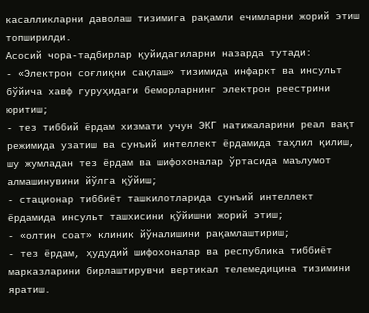касалликларни даволаш тизимига рақамли ечимларни жорий этиш топширилди.
Асосий чора-тадбирлар қуйидагиларни назарда тутади:
- «Электрон соғлиқни сақлаш» тизимида инфаркт ва инсульт бўйича хавф гуруҳидаги беморларнинг электрон реестрини юритиш;
- тез тиббий ёрдам хизмати учун ЭКГ натижаларини реал вақт режимида узатиш ва сунъий интеллект ёрдамида таҳлил қилиш, шу жумладан тез ёрдам ва шифохоналар ўртасида маълумот алмашинувини йўлга қўйиш;
- стационар тиббиёт ташкилотларида сунъий интеллект ёрдамида инсульт ташхисини қўйишни жорий этиш;
- «олтин соат» клиник йўналишини рақамлаштириш;
- тез ёрдам, ҳудудий шифохоналар ва республика тиббиёт марказларини бирлаштирувчи вертикал телемедицина тизимини яратиш.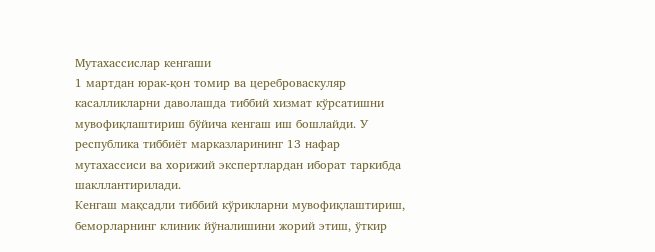Мутахассислар кенгаши
1 мартдан юрак-қон томир ва цереброваскуляр касалликларни даволашда тиббий хизмат кўрсатишни мувофиқлаштириш бўйича кенгаш иш бошлайди. У республика тиббиёт марказларининг 13 нафар мутахассиси ва хорижий экспертлардан иборат таркибда шакллантирилади.
Кенгаш мақсадли тиббий кўрикларни мувофиқлаштириш, беморларнинг клиник йўналишини жорий этиш, ўткир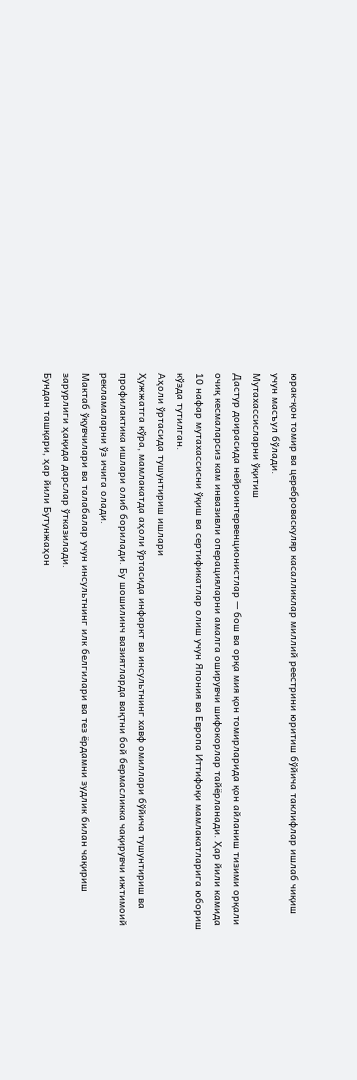юрак-қон томир ва цереброваскуляр касалликлар миллий реестрини юритиш бўйича таклифлар ишлаб чиқиш учун масъул бўлади.
Мутахассисларни ўқитиш
Дастур доирасида нейроинтервенционистлар — бош ва орқа мия қон томирларида қон айланиш тизими орқали очиқ кесмаларсиз кам инвазивли операцияларни амалга оширувчи шифокорлар тайёрланади. Ҳар йили камида 10 нафар мутахассисни ўқиш ва сертификатлар олиш учун Япония ва Европа Иттифоқи мамлакатларига юбориш кўзда тутилган.
Аҳоли ўртасида тушунтириш ишлари
Ҳужжатга кўра, мамлакатда аҳоли ўртасида инфаркт ва инсультнинг хавф омиллари бўйича тушунтириш ва профилактика ишлари олиб борилади. Бу шошилинч вазиятларда вақтни бой бермасликка чақирувчи ижтимоий рекламаларни ўз ичига олади.
Мактаб ўқувчилари ва талабалар учун инсультнинг илк белгилари ва тез ёрдамни зудлик билан чақириш зарурлиги ҳақида дарслар ўтказилади.
Бундан ташқари, ҳар йили Бутунжаҳон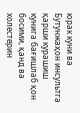юрак куни ва Бутунжаҳон инсультга қарши курашиш кунига бағишлаб қон босими, қанд ва холестерин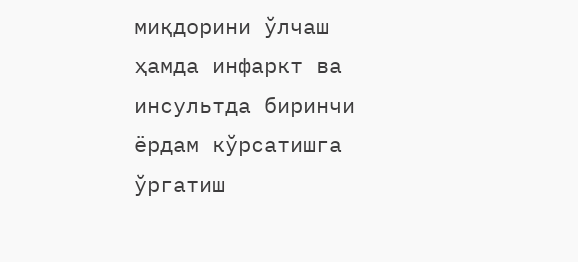миқдорини ўлчаш ҳамда инфаркт ва инсультда биринчи ёрдам кўрсатишга ўргатиш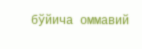бўйича оммавий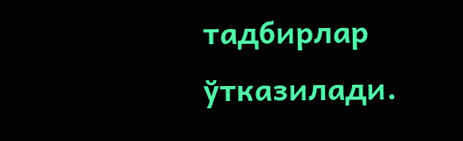тадбирлар ўтказилади.